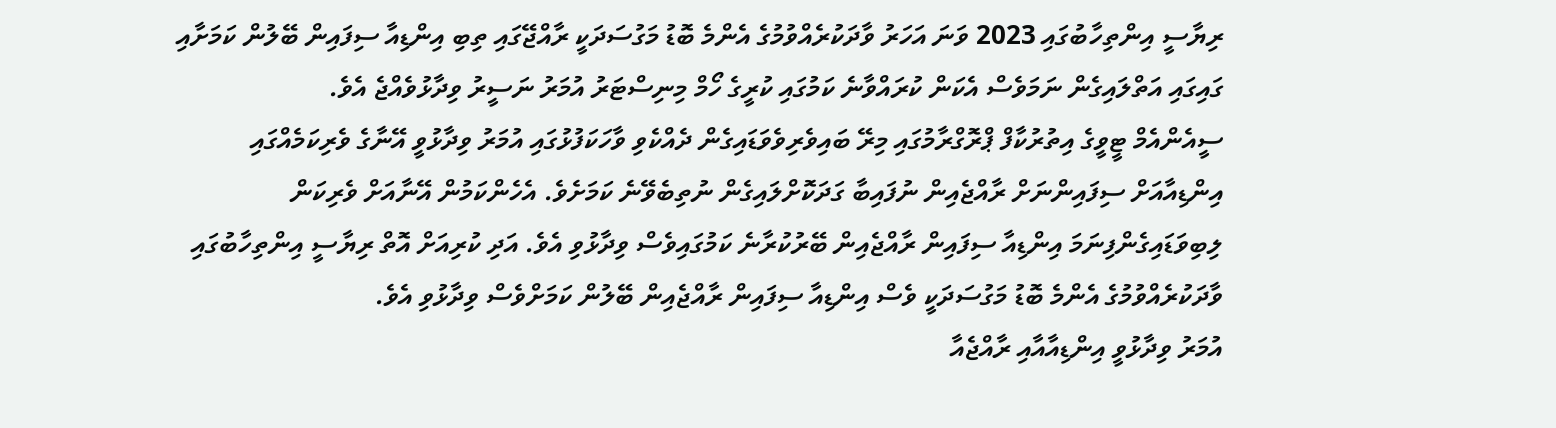ރިޔާސީ އިންތިހާބުގައި 2023 ވަނަ އަހަރު ވާދަކުރެއްވުމުގެ އެންމެ ބޮޑު މަގުސަދަކީ ރާއްޖޭގައި ތިބި އިންޑިއާ ސިފައިން ބޭލުން ކަމަށާއި ގައިގައި އަތްލައިގެން ނަމަވެސް އެކަން ކުރައްވާނެ ކަމުގައި ކުރީގެ ހޯމް މިނިސްޓަރު އުމަރު ނަސީރު ވިދާޅުވެއްޖެ އެވެ.
ސީއެންއެމް ޓީވީގެ އިތުރުކާފް ޕްރޮގްރާމުގައި މިރޭ ބައިވެރިވެވަޑައިގެން ދެއްކެވި ވާހަކަފުޅުގައި އުމަރު ވިދާޅުވީ އޭނާގެ ވެރިކަމެއްގައި އިންޑިއާއަށް ސިފައިންނަށް ރާއްޖެއިން ނުފައިބާ ގަދަކޮށްލައިގެން ނުތިބެވޭނެ ކަމަށެވެ. އެހެންކަމުން އޭނާއަށް ވެރިކަން ލިބިވަޑައިގެންފިނަމަ އިންޑިއާ ސިފައިން ރާއްޖެއިން ބޭރުކުރާނެ ކަމުގައިވެސް ވިދާޅުވި އެވެ. އަދި ކުރިއަށް އޮތް ރިޔާސީ އިންތިހާބުގައި ވާދަކުރެއްވުމުގެ އެންމެ ބޮޑު މަގުސަދަކީ ވެސް އިންޑިއާ ސިފައިން ރާއްޖެއިން ބޭލުން ކަމަށްވެސް ވިދާޅުވި އެވެ.
އުމަރު ވިދާޅުވީ އިންޑިއާއާއި ރާއްޖެއާ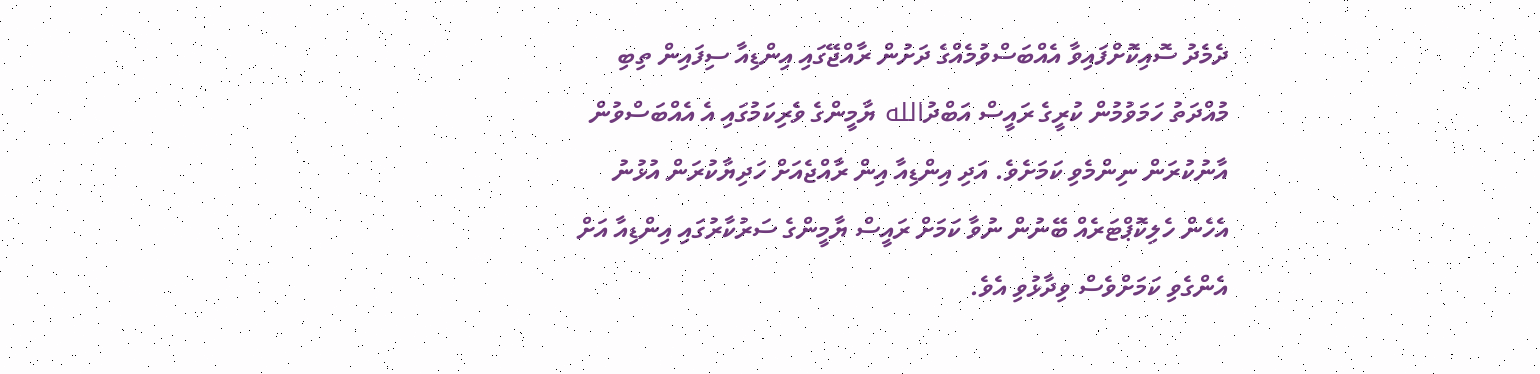ދެމެދު ސޮއިކޮށްފައިވާ އެއްބަސްވުމެއްގެ ދަށުން ރާއްޖޭގައި އިންޑިއާ ސިފައިން ތިބި މުއްދަތު ހަމަވުމުން ކުރީގެ ރައީސް އަބްދުالله ޔާމީންގެ ވެރިކަމުގައި އެ އެއްބަސްވުން އާނުކުރަން ނިންމެވި ކަމަށެވެ. އަދި އިންޑިއާ އިން ރާއްޖެއަށް ހަދިޔާކުރަން އުޅުނު އެހެން ހެލިކޮޕްޓަރެއް ބޭނުން ނުވާ ކަމަށް ރައީސް ޔާމީންގެ ސަރުކާރުގައި އިންޑިއާ އަށް އެންގެވި ކަމަށްވެސް ވިދާޅުވި އެވެ.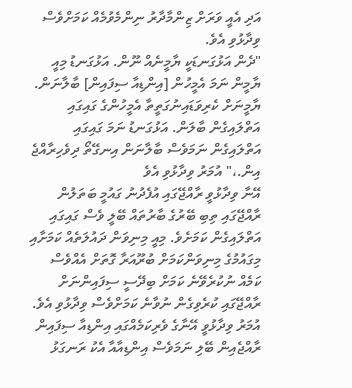އަދި އެއީ ވަރަށް ޒިންމާދާރު ނިންމެވުމެއް ކަމަށްވެސް ވިދާޅުވި އެވެ.
"ދެން އަޅުގަނޑަކީ ޔާމީނެއް ނޫން. އަޅުގަނޑު މިއީ ޔާމީން ނަމަ އެމީހުން [އިންޑިއާ ސިފައިން] ބާލާނަން. ޔާމީނަށް ކެރިވަޑައިނުގަތީތާ އެމީހުންގެ ގައިގައި އަތްލައިގެން ބާލަން. އަޅުގަނޑު ނަމަ ގައިގައި އަތްލައިގެން ނަމަވެސް ބާލާނަން އިނގޭތޯ ދިވެހިރާއްޖެ އިން.،" އުމަރު ވިދާޅުވި އެވެ
އޭނާ ވިދާޅުވީ ރާއްޖޭގައި އުފެދުނު ގައުމީ ބަތަލުން ރާއްޖޭގައި ތިބި ބޭރުގެ ބާރުތައް ބޭލީ ވެސް ގައިގައި އަތްލައިގެން ކަމަށެވެ. މިއީ މިނިވަން ދައުލަތެއް ކަމަށާއި މިގައުމުގެ މިނިވަންކަމަށް ބުރޫއަރާ ގޮތަށް އެއްވެސް ކަމެއް ނުކުރެވޭނެ ކަމަށް ބިދޭސީ ސިފައިންނަށް ރާއްޖޭގައި ކުރެވިގެން ނުވާނެ ކަމަށްވެސް ވިދާޅުވި އެވެ.
އުމަރު ވިދާޅުވީ އޭނާގެ ވެރިކަމެއްގައި އިންޑިއާ ސިފައިން ރާއްޖެއިން ބޭލި ނަމަވެސް އިންޑިއާއާ އެކު ރަނގަޅު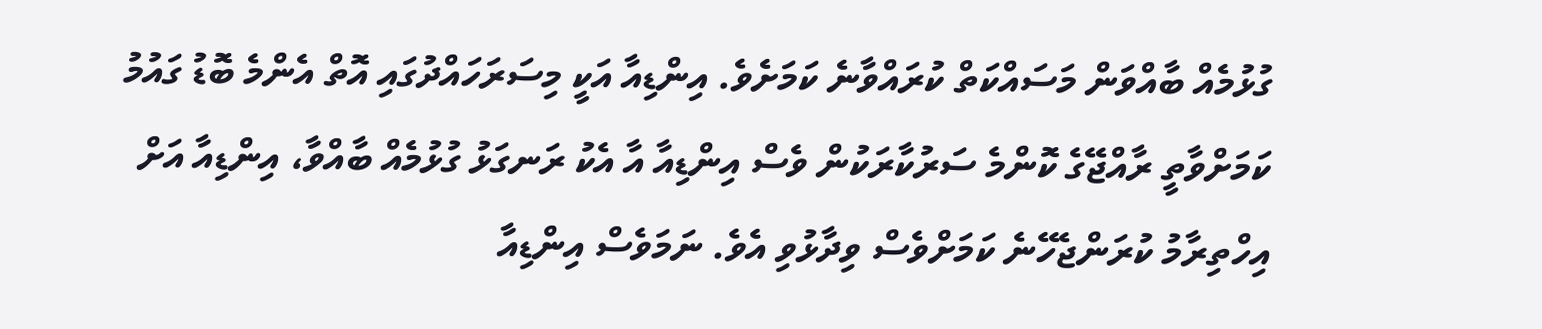ގުޅުމެއް ބާއްވަން މަސައްކަތް ކުރައްވާނެ ކަމަށެވެ. އިންޑިއާ އަކީ މިސަރަހައްދުގައި އޮތް އެންމެ ބޮޑު ގައުމު ކަމަށްވާތީ ރާއްޖޭގެ ކޮންމެ ސަރުކާރަކުން ވެސް އިންޑިއާ އާ އެކު ރަނގަޅު ގުޅުމެއް ބާއްވާ، އިންޑިއާ އަށް އިހްތިރާމު ކުރަންޖެހޭނެ ކަމަށްވެސް ވިދާޅުވި އެވެ. ނަމަވެސް އިންޑިއާ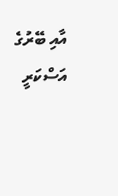އާއި ބޭރުގެ އަސްކަރީ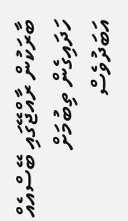ބާރަކުން ރާއްޖޭގައި ބޭސްއެއް ހަދައިގެން ތިބުމަށް އަބަދުވެސް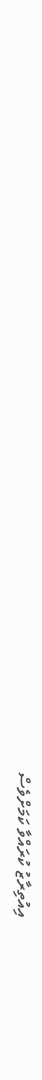އިއުތިރާޒު ކުރައްވާ ކަމަށްވެސް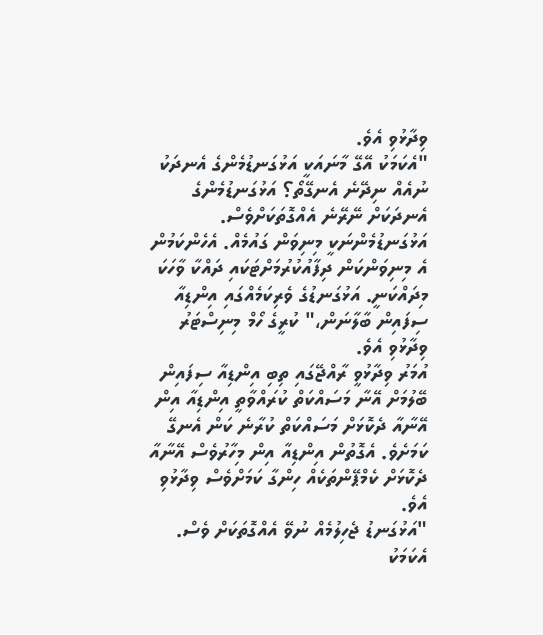ވިދާޅުވި އެވެ.
"އެކަމަކު އޭގޭ މާނައަކީ އަޅުގަނޑުމެންގެ އެނދަކު ނުއެއް ނިދޭނެ އެނގޭތޯ؟ އަޅުގަނޑުމެންގެ އެނދަކަށް ނޭރޭނެ އެއްގޮތަކަށްވެސް. އަޅުގަނޑުމެންނަކީ މިނިވަން ގައުމެއް. އެހެންކަމުން އެ މިނިވަންކަން ދިފާއުކުރުމަށްޓަކައި ދައްކާ ވާހަކަ މިދައްކަނީ. އަޅުގަނޑުގެ ވެރިކަމެއްގައި އިންޑިއާ ސިފައިން ބާލާނަން،" ކުރީގެ ހޯމް މިނިސްޓަރު ވިދާޅުވި އެވެ.
އުމަރު ވިދާޅުވީ ރާއްޖޭގައި ތިބި އިންޑިއާ ސިފައިން ބޭލުމަށް އޭނާ މަސައްކަތް ކުރައްވާތީ އިންޑިއާ އިން އޭނާއާ ދެކޮޅަށް މަސައްކަތް ކުރާނެ ކަން އެނގޭ ކަމަށެވެ. އެގޮތުން އިންޑިއާ އިން މިހާރުވެސް އޭނާއާ ދެކޮޅަށް ކެމްޕޭންތަކެއް ހިންގާ ކަމަށްވެސް ވިދާޅުވި އެވެ.
"އަޅުގަނޑު ޖެހިލުމެއް ނުވޭ އެއްގޮތަކަށް ވެސް. އެކަމަކު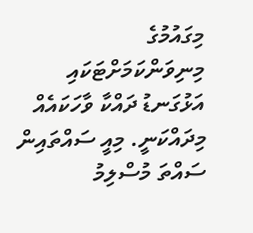މިގައުމުގެ މިނިވަންކަމަށްޓަކައި އަޅުގަނޑު ދައްކާ ވާހަކައެއް މިދައްކަނީ. މިއީ ސައްތައިން ސައްތަ މުސްލިމު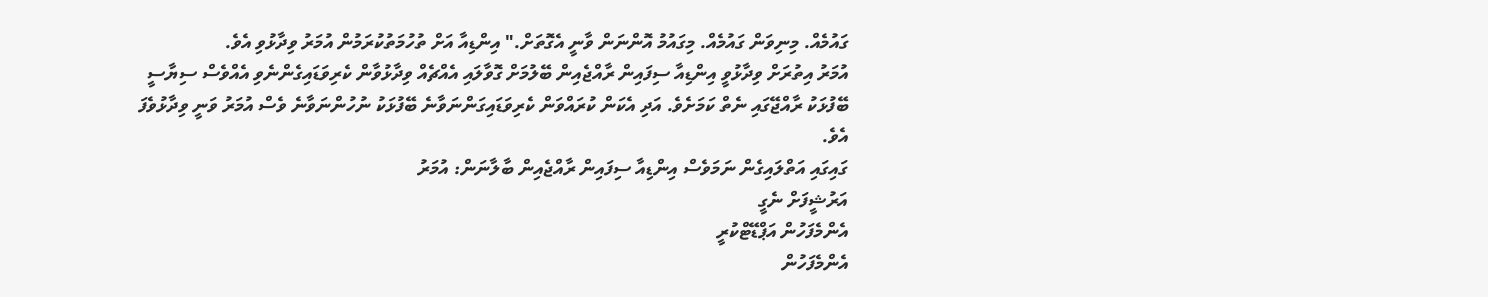ގައުމެއް. މިނިވަން ގައުމެއް. މިގައުމު އޮންނަން ވާނީ އެގޮތަށް." އިންޑިއާ އަށް ތުހުމަތުކުރަމުން އުމަރު ވިދާޅުވި އެވެ.
އުމަރު އިތުރަށް ވިދާޅުވީ އިންޑިއާ ސިފައިން ރާއްޖެއިން ބޭލުމަށް ގޮވާލައި އެއްޗެއް ވިދާޅުވާން ކެރިވަޑައިގެންނެވި އެއްވެސް ސިޔާސީ ބޭފުޅަކު ރާއްޖޭގައި ނެތް ކަމަށެވެ. އަދި އެކަން ކުރައްވަން ކެރިވަޑައިގަންނަވާނެ ބޭފުޅަކު ނުހުންނަވާނެ ވެސް އުމަރު ވަނީ ވިދާޅުވެފަ އެވެ.
ގައިގައި އަތްލައިގެން ނަމަވެސް އިންޑިއާ ސިފައިން ރާއްޖެއިން ބާލާނަން: އުމަރު
އަރުޝީފަށް ނެގީ
އެންމެފަހުން އަޕްޑޭޓްކުރީ
އެންމެފަހުން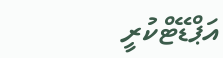އަޕްޑޭޓްކުރީ